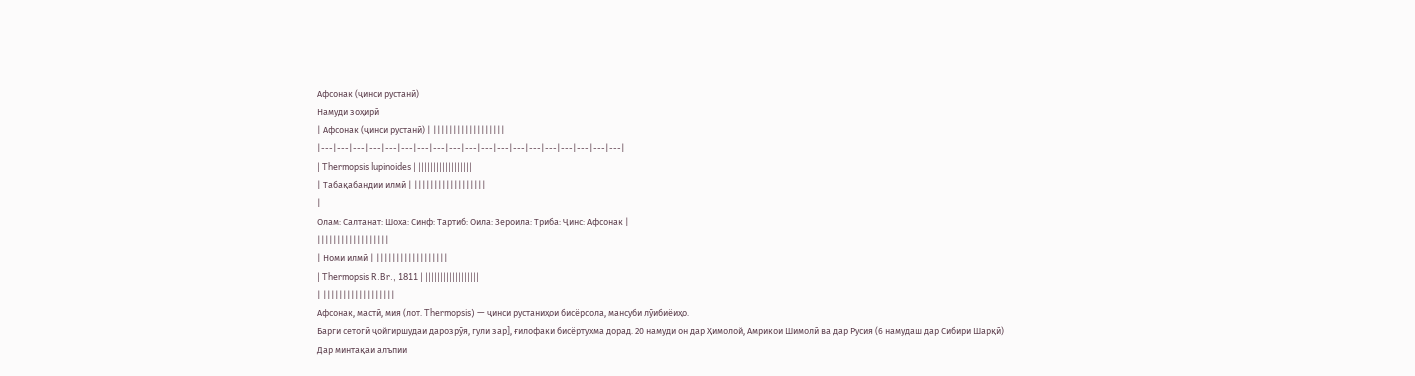Афсонак (ҷинси рустанӣ)
Намуди зоҳирӣ
| Афсонак (ҷинси рустанӣ) | ||||||||||||||||||
|---|---|---|---|---|---|---|---|---|---|---|---|---|---|---|---|---|---|---|
| Thermopsis lupinoides | ||||||||||||||||||
| Табақабандии илмӣ | ||||||||||||||||||
|
Олам: Салтанат: Шоха: Синф: Тартиб: Оила: Зероила: Триба: Ҷинс: Афсонак |
||||||||||||||||||
| Номи илмӣ | ||||||||||||||||||
| Thermopsis R.Br., 1811 | ||||||||||||||||||
| ||||||||||||||||||
Афсонак, мастӣ, мия (лот. Thermopsis) — ҷинси рустаниҳои бисёрсола, мансуби лӯибиёиҳо.
Барги сетогӣ ҷойгиршудаи дарозрӯя, гули зар], ғилофаки бисёртухма дорад. 20 намуди он дар Ҳимолой, Амрикои Шимолӣ ва дар Русия (6 намудаш дар Сибири Шарқӣ) Дар минтақаи алъпии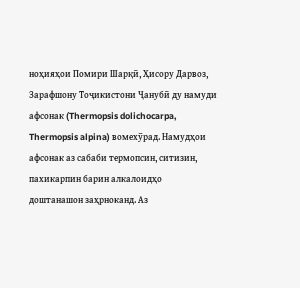ноҳияҳои Помири Шарқӣ, Ҳисору Дарвоз, Зарафшону Тоҷикистони Ҷанубӣ ду намуди афсонак (Thermopsis dolichocarpa, Thermopsis alpina) вомехӯрад. Намудҳои афсонак аз сабаби термопсин, ситизин, пахикарпин барин алкалоидҳо доштанашон заҳрноканд. Аз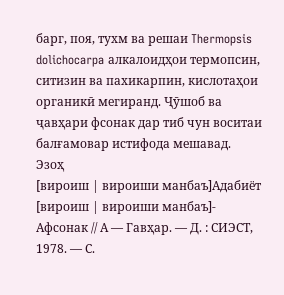барг, поя, тухм ва решаи Thermopsis dolichocarpa алкалоидҳои термопсин, ситизин ва пахикарпин, кислотаҳои органикӣ мегиранд. Ҷӯшоб ва ҷавҳари фсонак дар тиб чун воситаи балғамовар истифода мешавад.
Эзоҳ
[вироиш | вироиши манбаъ]Адабиёт
[вироиш | вироиши манбаъ]- Афсонак // А — Гавҳар. — Д. : СИЭСТ, 1978. — С.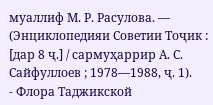муаллиф М. Р. Расулова. — (Энциклопедияи Советии Тоҷик : [дар 8 ҷ.] / сармуҳаррир А. С. Сайфуллоев ; 1978—1988, ҷ. 1).
- Флора Таджикской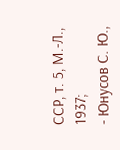ССР, т. 5, М.-Л., 1937;
- Юнусов С. Ю.,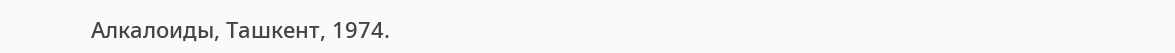Алкалоиды, Ташкент, 1974.